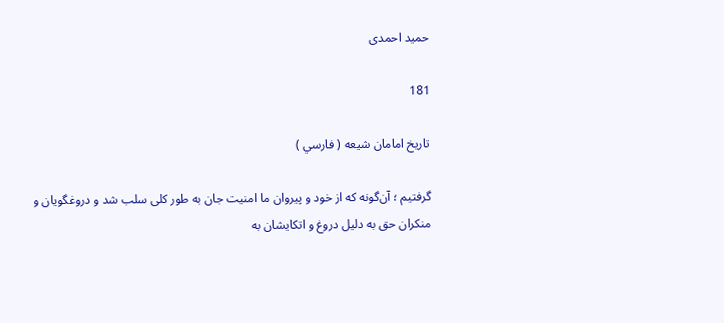حميد احمدى

181

تاريخ امامان شيعه ( فارسي )

گرفتيم ؛ آن‌گونه كه از خود و پيروان ما امنيت جان به طور كلى سلب شد و دروغگويان و منكران حق به دليل دروغ و اتكايشان به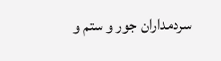سردمداران جور و ستم و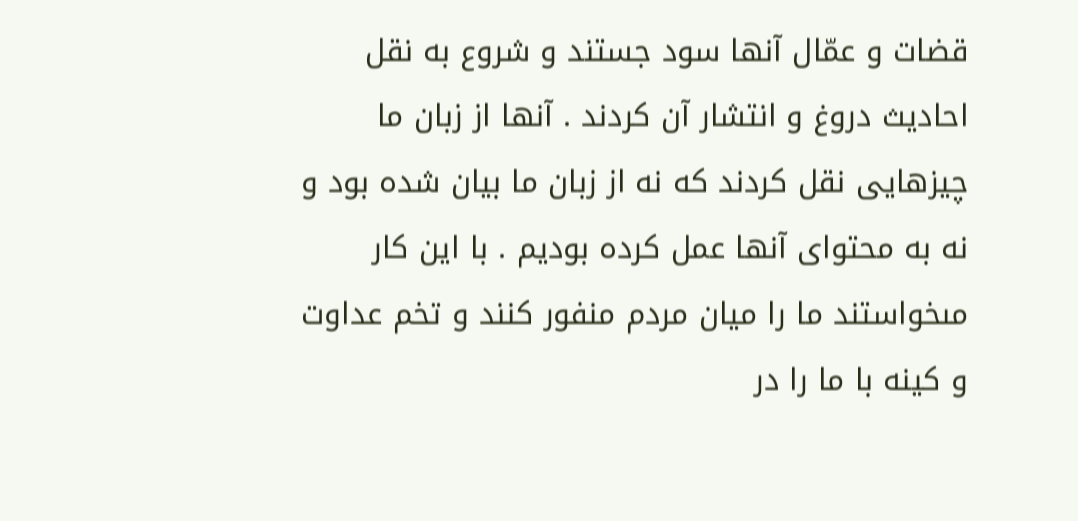قضات و عمّال آنها سود جستند و شروع به نقل احاديث دروغ و انتشار آن كردند . آنها از زبان ما چيزهايى نقل كردند كه نه از زبان ما بيان شده بود و نه به محتواى آنها عمل كرده بوديم . با اين كار مىخواستند ما را ميان مردم منفور كنند و تخم عداوت و كينه با ما را در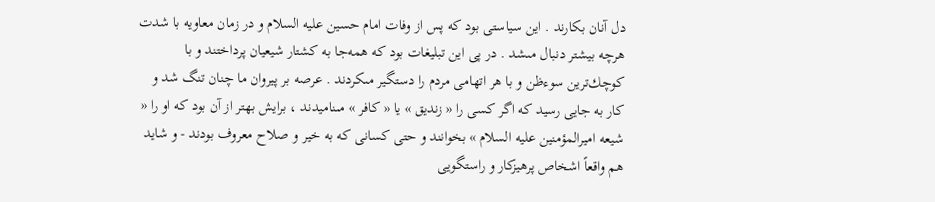دل آنان بكارند . اين سياستى بود كه پس از وفات امام حسين عليه السلام و در زمان معاويه با شدت هرچه بيشتر دنبال مىشد . در پى اين تبليغات بود كه همه‌جا به كشتار شيعيان پرداختند و با كوچك‌ترين سوءظن و با هر اتهامى مردم را دستگير مىكردند . عرصه بر پيروان ما چنان تنگ شد و كار به جايى رسيد كه اگر كسى را « زنديق » يا « كافر » مىناميدند ، برايش بهتر از آن بود كه او را « شيعه اميرالمؤمنين عليه السلام » بخوانند و حتى كسانى كه به خير و صلاح معروف بودند - و شايد هم واقعاً اشخاص پرهيزكار و راستگويى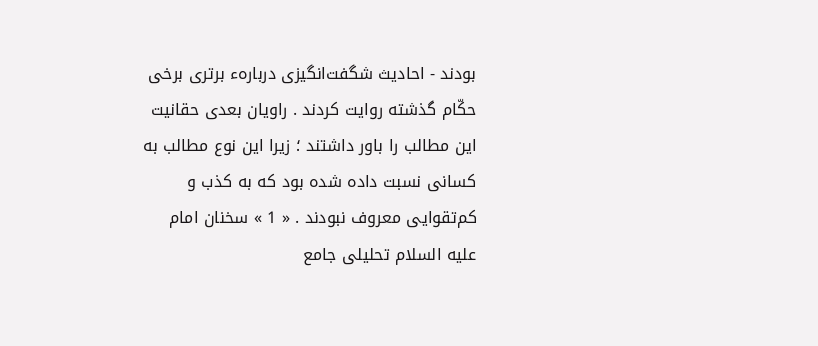بودند - احاديث شگفت‌انگيزى دربارهء برترى برخى حكّام گذشته روايت كردند . راويان بعدى حقانيت اين مطالب را باور داشتند ؛ زيرا اين نوع مطالب به كسانى نسبت داده شده بود كه به كذب و كم‌تقوايى معروف نبودند . « 1 » سخنان امام عليه السلام تحليلى جامع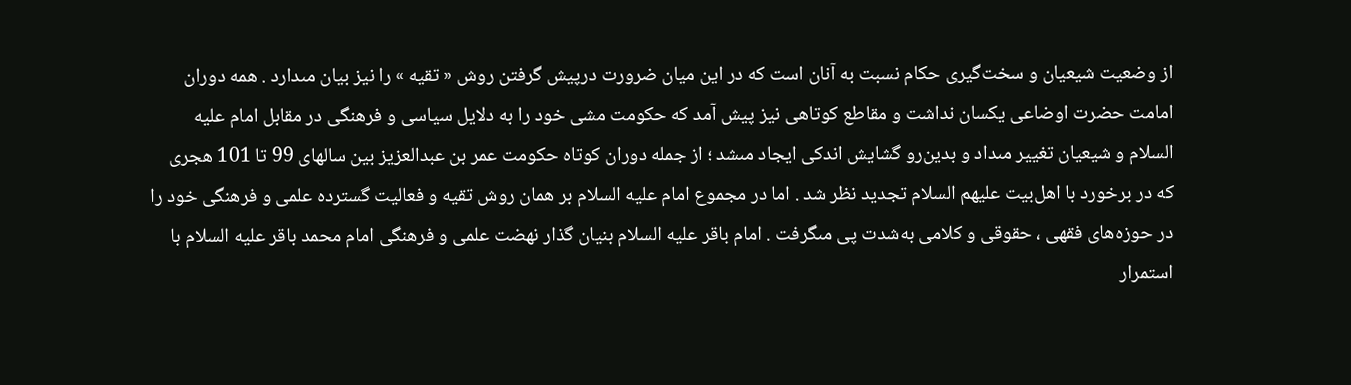از وضعيت شيعيان و سخت‌گيرى حكام نسبت به آنان است كه در اين ميان ضرورت درپيش گرفتن روش « تقيه » را نيز بيان مىدارد . همه دوران امامت حضرت اوضاعى يكسان نداشت و مقاطع كوتاهى نيز پيش آمد كه حكومت مشى خود را به دلايل سياسى و فرهنگى در مقابل امام عليه السلام و شيعيان تغيير مىداد و بدين‌رو گشايش اندكى ايجاد مىشد ؛ از جمله دوران كوتاه حكومت عمر بن عبدالعزيز بين سالهاى 99 تا 101 هجرى كه در برخورد با اهل‌بيت عليهم السلام تجديد نظر شد . اما در مجموع امام عليه السلام بر همان روش تقيه و فعاليت گسترده علمى و فرهنگى خود را در حوزه‌هاى فقهى ، حقوقى و كلامى به‌شدت پى مىگرفت . امام باقر عليه السلام بنيان گذار نهضت علمى و فرهنگى امام محمد باقر عليه السلام با استمرار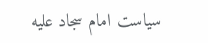سياست امام سجاد عليه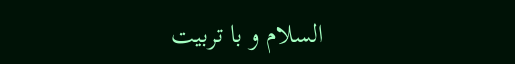السلام و با تربيت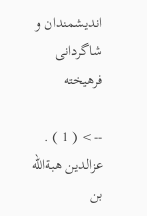انديشمندان و شاگردانى فرهيخته

--> ( 1 ) . عزالدين هبةالله بن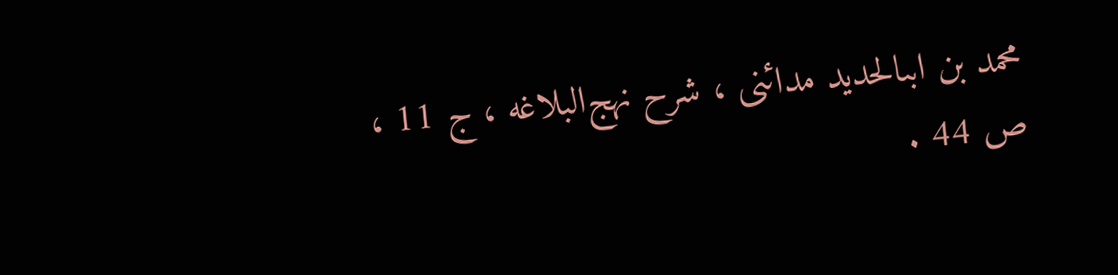محمد بن ابىالحديد مدائنى ، شرح نهج‌البلاغه ، ج 11 ، ص 44 .